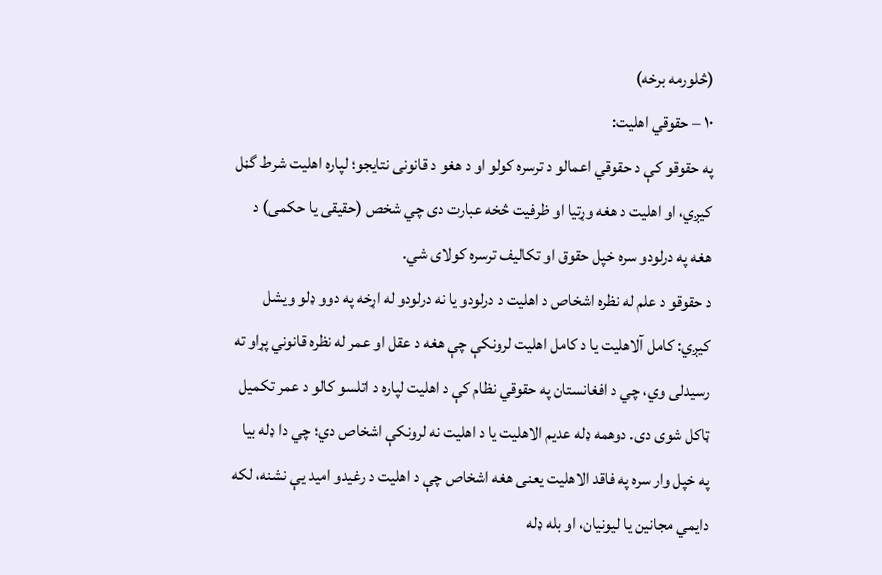(څلورمه برخه)
۱۰ – حقوقي اهلیت:
په حقوقو کې د حقوقي اعمالو د ترسره کولو او د هغو د قانونی نتایجو؛ لپاره اهلیت شرط گڼل کیږي، او اهلیت د هغه وړتیا او ظرفیت څخه عبارت دی چي شخص (حقیقی یا حکمی) د هغه په درلودو سره خپل حقوق او تکالیف ترسره کولای شي.
د حقوقو د علم له نظره اشخاص د اهلیت د درلودو یا نه درلودو له اړخه په دوو ډلو ویشل کیږي: کامل آلاهلیت یا د کامل اهلیت لرونکې چې هغه د عقل او عمر له نظره قانوني پړاو ته رسیدلی وي، چي د افغانستان په حقوقي نظام کې د اهلیت لپاره د اتلسو کالو د عمر تکمیل ټاکل شوی دی. دوهمه ډله عدیم الاهلیت یا د اهلیت نه لرونکې اشخاص دي؛ چي دا ډله بیا په خپل وار سره په فاقد الاهلیت یعنی هغه اشخاص چې د اهلیت د رغیدو امید یې نشنه، لکه دایمي مجانین یا لیونیان، او بله ډله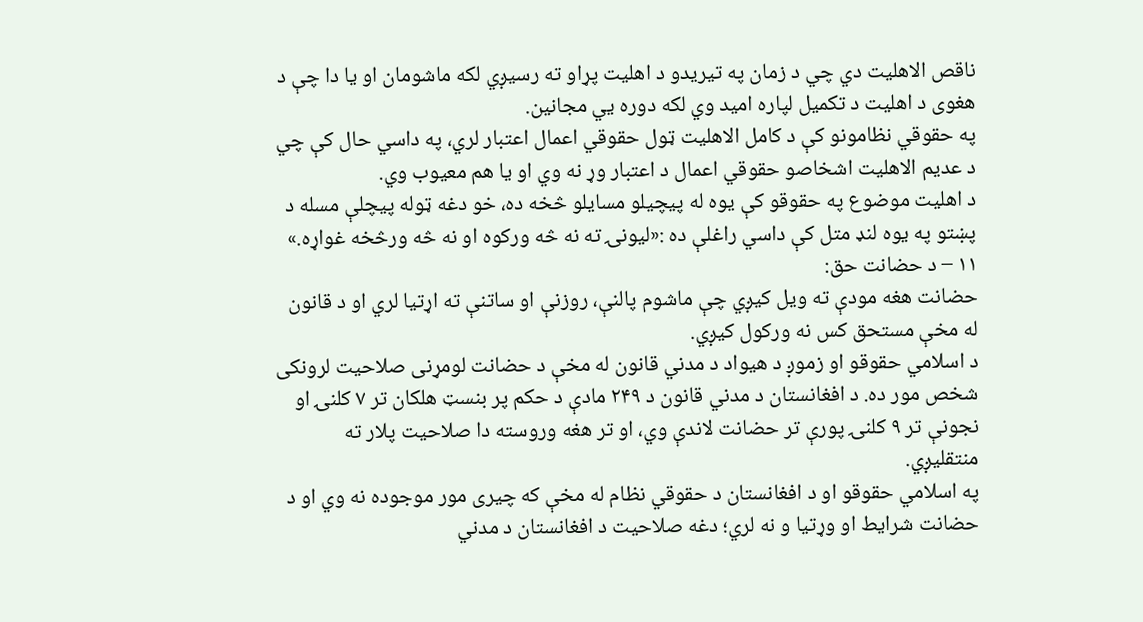ناقص الاهلیت دي چي د زمان په تیریدو د اهلیت پړاو ته رسیږي لکه ماشومان او یا دا چې د هغوی د اهلیت د تکمیل لپاره امید وي لکه دوره یي مجانین.
په حقوقي نظامونو کې د کامل الاهلیت ټول حقوقي اعمال اعتبار لري، په داسي حال کې چي د عدیم الاهلیت اشخاصو حقوقي اعمال د اعتبار وړ نه وي او یا هم معیوب وي.
د اهلیت موضوع په حقوقو کې یوه له پیچیلو مسایلو څخه ده، خو دغه ټوله پیچلې مسله د پښتو په یوه لنډ متل کې داسي راغلې ده :«لیونۍ ته نه څه ورکوه او نه څه ورڅخه غواړه.»
۱۱ – د حضانت حق:
حضانت هغه مودې ته ویل کیږي چې ماشوم پالنې، روزنې او ساتنې ته اړتیا لري او د قانون له مخې مستحق کس نه ورکول کیږي.
د اسلامي حقوقو او زموږ د هیواد د مدني قانون له مخې د حضانت لومړنی صلاحیت لرونکی شخص مور ده. د افغانستان د مدني قانون د ۲۴۹ مادې د حکم پر بنسټ هلکان تر ۷ کلنۍ او نجونې تر ۹ کلنۍ پورې تر حضانت لاندې وي، او تر هغه وروسته دا صلاحیت پلار ته منتقلیږي.
په اسلامي حقوقو او د افغانستان د حقوقي نظام له مخې که چیری مور موجوده نه وي او د حضانت شرایط او وړتیا و نه لري؛ دغه صلاحیت د افغانستان د مدني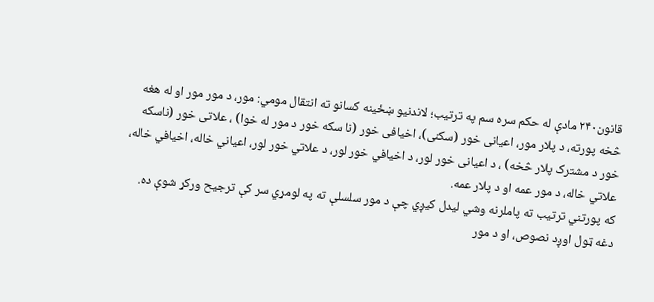قانون۲۴۰ مادې له حکم سره سم په ترتیب؛ لاندنیو ښځینه کسانو ته انتقال مومي: مور، د مور مور او له هغه څخه پورته، د پلار مور، اعیانی خور (سکنی)، اخیافی خور (نا سکه خور د مور له خوا) ، علاتی خور (ناسکه خور د مشترک پلار څخه) ، د اعیانی خور لور، د اخیافي خور لور، د علاتي خور لور، اعیاني خاله، اخیافي خاله، علاتي خاله، د مور عمه او د پلار عمه.
که پورتني ترتیب ته پاملرنه وشي لیدل کیږي چې د مور سلسلې ته په لومړي سر کې ترجیح ورکړ شوې ده.
دغه ټول اوږد نصوص، او د مور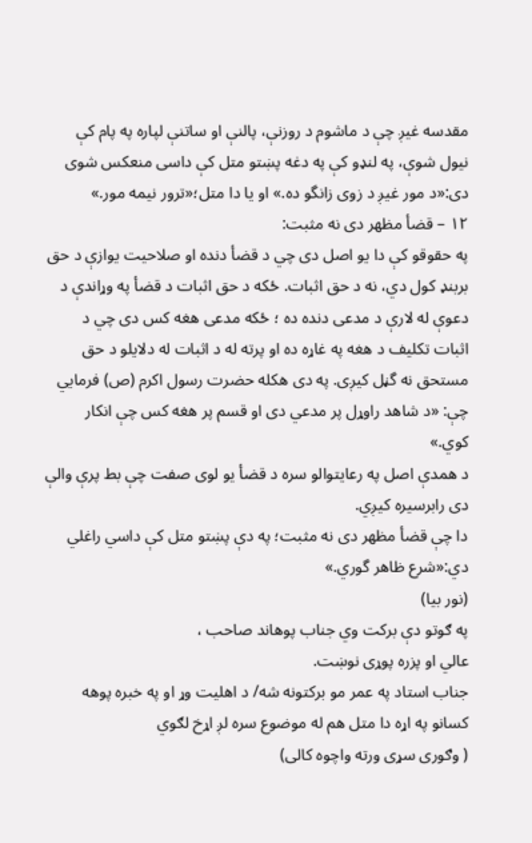مقدسه غیږ چې د ماشوم د روزنې، پالنې او ساتنې لپاره په پام کې نیول شوې، په لنډو کې په دغه پښتو متل کې داسی منعکس شوی دی:«د مور غیږ د زوی زانگو ده.» او یا دا متل؛«ترور نیمه مور.»
۱۲ – قضأ مظهر دی نه مثبت:
په حقوقو کې دا یو اصل دی چي د قضأ دنده او صلاحیت یوازې د حق بربنډ کول دي، نه د حق اثبات. ځکه د حق اثبات د قضأ په وړاندې د دعوې له لارې د مدعی دنده ده ؛ ځکه مدعی هغه کس دی چي د اثبات تکلیف د هغه په غاړه ده او پرته له د اثبات له دلایلو د حق مستحق نه گڼل کیږی. په دی هکله حضرت رسول اکرم (ص) فرمایي چې: «د شاهد راوړل پر مدعي دی او قسم پر هغه کس چې انکار کوي.»
د همدې اصل په رعایتوالو سره د قضأ یو لوی صفت چې بط پرې والې دی رابرسیره کیږي.
دا چې قضأ مظهر دی نه مثبت؛ په دې پښتو متل کې داسي راغلي دي:«شرع ظاهر گوري.»
(نور بیا)
په ګوتو دې برکت وي جناب پوهاند صاحب ،
عالي او پزره پوړی نوښت.
جناب استاد په عمر مو برکتونه شه/ د اهلیت وړ او په خبره پوهه کسانو په اړه دا متل هم له موضوع سره لږ اړخ لګوي
( وګوری سړی ورته واچوه کالی)